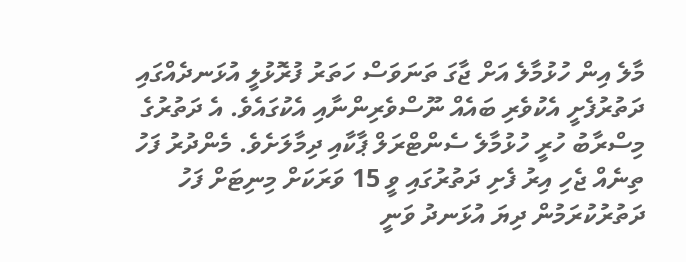މާލެ އިން ހުޅުމާލެ އަށް ޖާގަ ތަނަވަސް ހަތަރު ފުރޮޅުލީ އުޅަނދެއްގައި ދަތުރުފެށީ އެކުވެރި ބައެއް ނޫސްވެރިންނާއި އެކުގައެވެ. އެ ދަތުރުގެ މިސްރާބު ހުރީ ހުޅުމާލެ ސެންޓްރަލް ޕާކާއި ދިމާލަށެވެ. މެންދުރު ފަހު ތިނެއް ޖެހި އިރު ފެށި ދަތުރުގައި ވީ 15 ވަރަކަށް މިނިޓަށް ފަހު ދަތުރުކުރަމުން ދިޔަ އުޅަނދު ވަނީ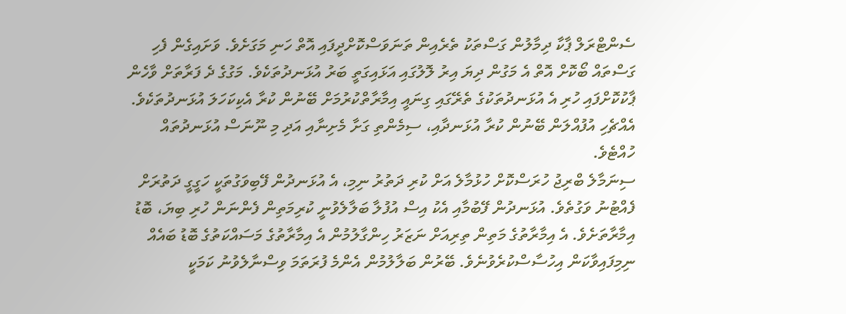ސެންޓްރަލް ޕާކާ ދިމާލުން ގަސްތަކު ތެރެއިން ތަނަވަސްކޮށްދީފައި އޮތް ހަނި މަގަށެވެ. ވަށައިގެން ފެހި ގަސްތައް ބޯކޮށް އޮތް އެ މަގުން ދިޔަ އިރު ލޮލުގައި އަޅައިގަތީ ބަރު އުޅަނދުތަކެވެ. މަގުގެ ދެ ފަރާތަށް ވާހެން ޕާކުކޮށްފައި ހުރި އެ އުޅަނދުތަކުގެ ތެރޭގައި ގިނައީ އިމާރާތްކުރުމަށް ބޭނުން ކުރާ އެކިކަހަލަ އުޅަނދުތަކެވެ. އެއްޗެހި އުފުއްލަން ބޭނުން ކުރާ އުޅަނދާއި، ސިމެންތި ގަށާ މެށިނާއި އަދި މި ނޫނަސް އުޅަނދުތައް ހުއްޓެވެ.
ސިނަމާލެ ބްރިޖު ހުރަސްކޮށް ހުޅުމާލެ އަށް ކުރި ދަތުރު ނިމި، އެ އުޅަނދުން ފޭބިވަގުތަކީ ހަގީގީ ދަތުރަށް ފެއްޓުނު ވަގުތެވެ. އުޅަނދުން ފޭބުމާއި އެކު އިސް އުފުލާ ބަލާލެވުނީ ކުރިމަތިން ފެންނަން ހުރި ބިޔަ، ބޮޑު އިމާރާތަށެވެ. އެ އިމާރާތުގެ މަތިން ތިރިއަށް ނަޒަރު ހިންގާލުމުން އެ އިމާރާތުގެ މަސައްކަތުގެ ބޮޑު ބައެއް ނިމިފައިވާކަން އިހުސާސްކުރެވުނެވެ. ބޭރުން ބަލާލުމުން އެންމެ ފުރަތަމަ ވިސްނާލެވުނު ކަމަކީ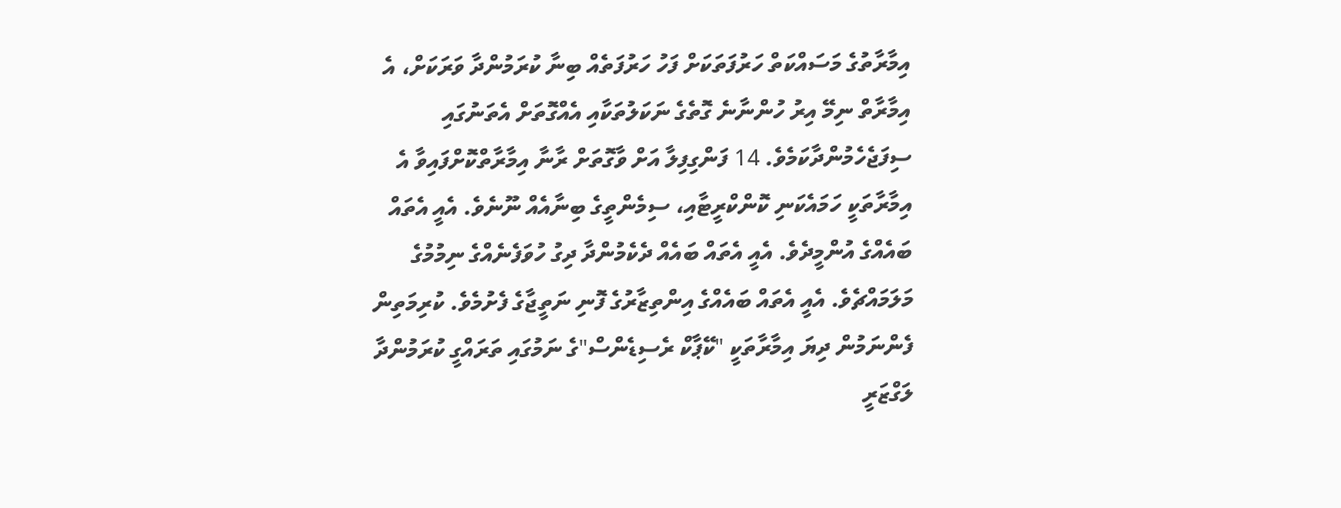އިމާރާތުގެ މަސައްކަތް ހަރުފަތަކަށް ފަހު ހަރުފަތެއް ބިނާ ކުރަމުންދާ ވަރަކަށް، އެ އިމާރާތް ނިމޭ އިރު ހުންނާނެ ގޮތެގެ ނަކަލުތަކާއި އެއްގޮތަށް އެތަނުގައި ސިފަޖެހެމުންދާކަމެވެ. 14 ފަންގިފިލާ އަށް ވާގޮތަށް ރާނާ އިމާރާތްކޮށްފައިވާ އެ އިމާރާތަކީ ހަމައެކަނި ކޮންކްރީޓާއި، ސިމެންތީގެ ބިނާއެއް ނޫނެވެ. އެއީ އެތައް ބައެއްގެ އުންމީދެވެ. އެއީ އެތައް ބައެއް ދެކެމުންދާ ދިގު ހުވަފެނެއްގެ ނިމުމުގެ މަލަމައްޗެވެ. އެއީ އެތައް ބައެއްގެ އިންތިޒާރުގެ ފޮނި ނަތީޖާގެ ފެށުމެވެ. ކުރިމަތިން ފެންނަމުން ދިޔަ އިމާރާތަކީ "ކޭޕާކް ރެސިޑެންސް"ގެ ނަމުގައި ތަރައްގީ ކުރަމުންދާ ލަގްޒަރީ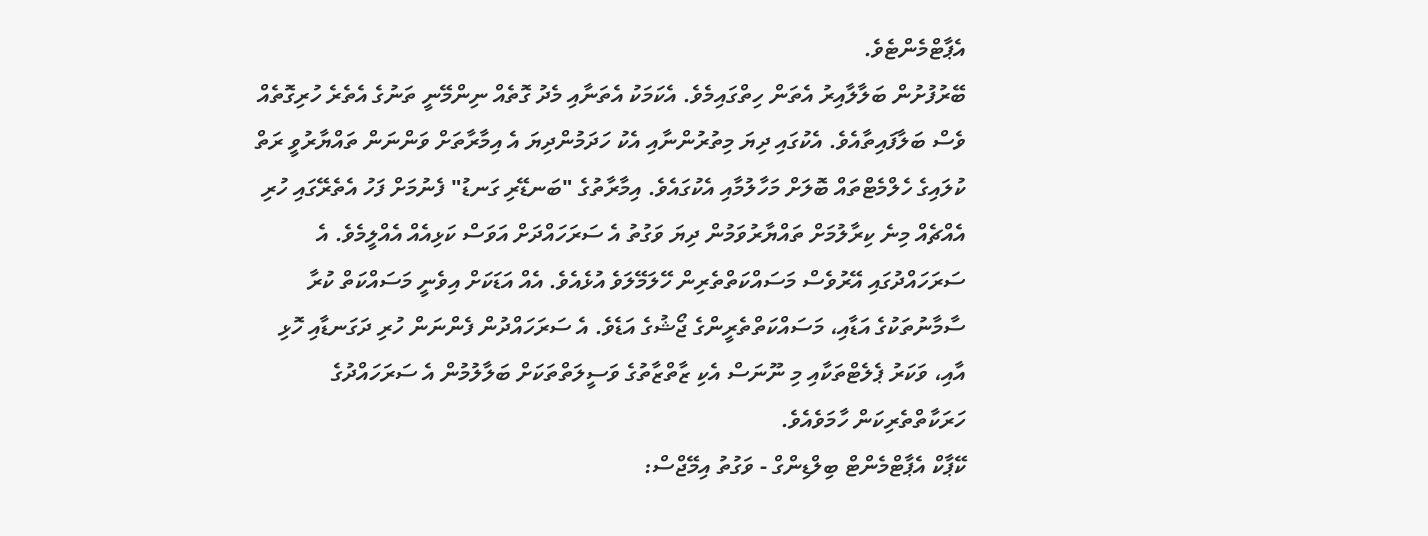އެޕާޓްމެންޓެވެ.
ބޭރުފުށުން ބަލާލާއިރު އެތަން ހިތްގައިމެވެ. އެކަމަކު އެތަނާއި މެދު ގޮތެއް ނިންމޭނީ ތަނުގެ އެތެރެ ހުރިގޮތެއް ވެސް ބަލާފައިތާއެވެ. އެކުގައި ދިޔަ މިތުރުންނާއި އެކު ހަދަމުންދިޔަ އެ އިމާރާތަށް ވަންނަން ތައްޔާރުވީ ރަތް ކުލައިގެ ހެލްމެޓްތައް ބޮލަށް މަހާލުމާއި އެކުގައެވެ. އިމާރާތުގެ "ބަނޑޭރި ގަނޑު" ފެނުމަށް ފަހު އެތެރޭގައި ހުރި އެއްޗެއް މިނެ ކިރާލުމަށް ތައްޔާރުވަމުން ދިޔަ ވަގުތު އެ ސަރަހައްދަށް އަވަސް ކަޅިއެއް އެއްލީމެވެ. އެ ސަރަހައްދުގައި އޭރުވެސް މަސައްކަތްތެރިން ހޭލަމޭލަވެ އުޅެއެވެ. އެއް އަޑަކަށް އިވެނީ މަސައްކަތް ކުރާ ސާމާނުތަކުގެ އަޑާއި، މަސައްކަތްތެރީންގެ ޖޯޝުގެ އަޑެވެ. އެ ސަރަހައްދުން ފެންނަން ހުރި ދަގަނޑާއި ހޮޅި އާއި، ވަކަރު ޕެލެޓްތަކާއި މި ނޫނަސް އެކި ޒާތްޒާތުގެ ވަސީލަތްތަކަށް ބަލާލުމުން އެ ސަރަހައްދުގެ ހަރަކާތްތެރިކަން ހާމަވެއެވެ.
ކޭޕާކް އެޕާޓްމެންޓް ބިލްޑިންގް - ވަގުތު އިމޭޖްސް: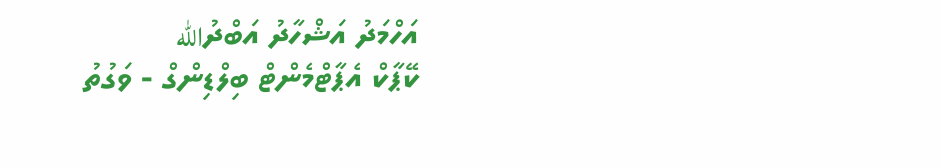އަހްމަދު އަޝްހާދު އަބްދުالله
ކޭޕާކް އެޕާޓްމެންޓް ބިލްޑިންގް - ވަގުތު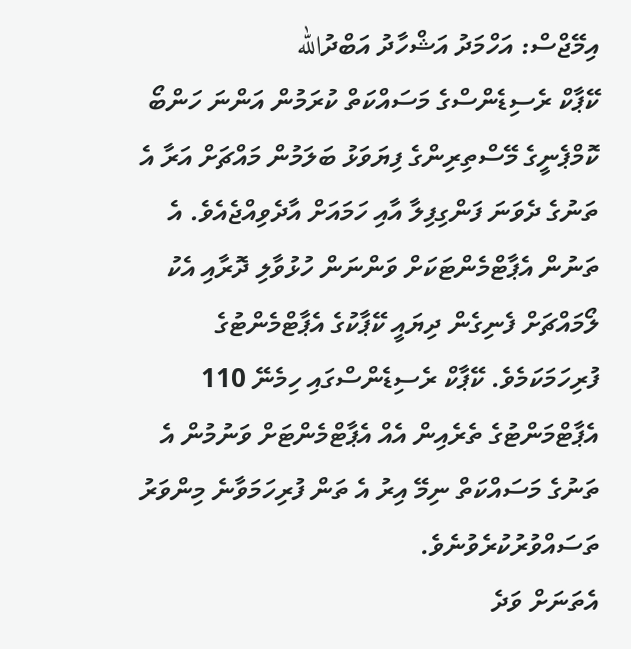އިމޭޖްސް: އަހްމަދު އަޝްހާދު އަބްދުالله
ކޭޕާކް ރެސިޑެންސްގެ މަސައްކަތް ކުރަމުން އަންނަ ހަންބޯ ކޮމްޕެނީގެ މޭސްތިރިންގެ ފިޔަވަޅު ބަލަމުން މައްޗަށް އަރާ އެ ތަނުގެ ދެވަނަ ފަންގިފިލާ އާއި ހަމައަށް އާދެވިއްޖެއެވެ. އެ ތަނުން އެޕާޓްމެންޓަކަށް ވަންނަން ހުޅުވާލި ދޮރާއި އެކު ލޯމައްޗަށް ފެނިގެން ދިޔައީ ކޭޕާކުގެ އެޕާޓްމެންޓުގެ ފުރިހަމަކަމެވެ. ކޭޕާކް ރެސިޑެންސްގައި ހިމެނޭ 110 އެޕާޓްމަންޓުގެ ތެރެއިން އެއް އެޕާޓްމެންޓަށް ވަނުމުން އެ ތަނުގެ މަސައްކަތް ނިމޭ އިރު އެ ތަން ފުރިހަމަވާނެ މިންވަރު ތަސައްވުރުކުރެވުނެވެ.
އެތަނަށް ވަދެ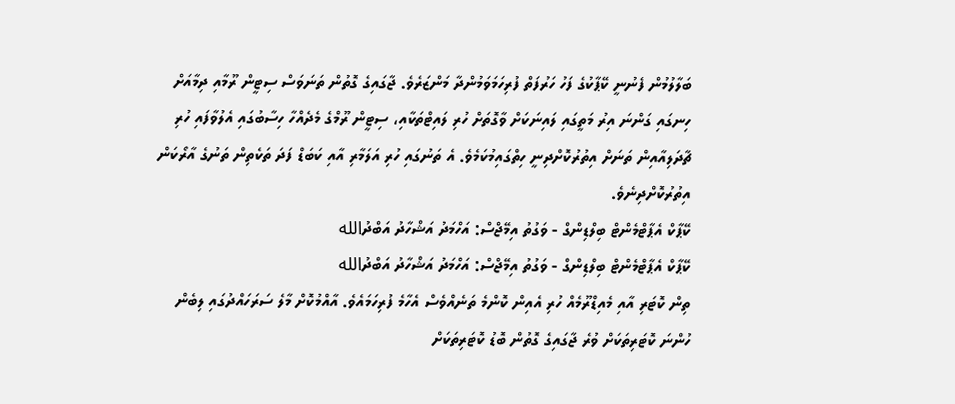ބަލާލުމުން ފެނުނީ ކޭޕާކުގެ ފަހު ހަރުފަތް ފުރިހަމަވަމުންދާ މަންޒަރެވެ. ޖާގައިގެ ގޮތުން ތަނަވަސް ސިޓީން ރޫމާއި ދިމާއަށް ހިނގައި ގަންނަ އިރު މަތީގައި ލައިނަކަށް ވާގޮތަށް ހުރި ލައިޓްތަކާއި، ސިޓީން ރޫމްގެ މެދެއްހާ ހިސާބުގައި އެލުވާފައި ހުރި ޗާދަލިއާއިން ތަނަށް އިތުރުކޮށްދިނީ ހިތްގައިމުކަމެވެ. އެ ތަނުގައި ހުރި އަލަމާރި އާއި ކަބަޑް ފަދަ ތަކެތިން ތަނުގެ އާރޯކަން އިތުރުކޮށްދިނެވެ.
ކޭޕާކް އެޕާޓްމެންޓް ބިލްޑިންގް - ވަގުތު އިމޭޖްސް: އަހްމަދު އަޝްހާދު އަބްދުالله
ކޭޕާކް އެޕާޓްމެންޓް ބިލްޑިންގް - ވަގުތު އިމޭޖްސް: އަހްމަދު އަޝްހާދު އަބްދުالله
ތިން ކޮޓަރި އާއި މެއިޑްރޫމެއް ހުރި އެއިން ކޮންމެ ތަނެއްވެސް އެހާމެ ފުރިހަމައެވެ. އާއްމުކޮށް މާލެ ސަރަހައްދުގައި ލިބެން ހުންނަ ކޮޓަރިތަކަށް ވުރެ ޖާގައިގެ ގޮތުން ބޮޑު ކޮޓަރިތަކަށް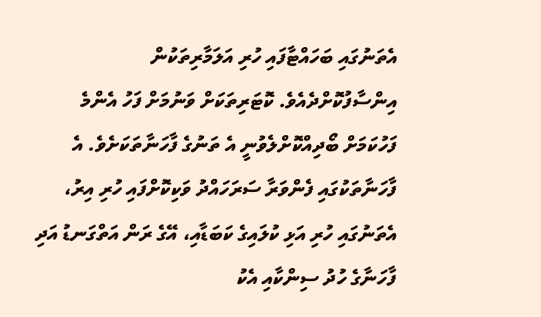އެތަނުގައި ބަހައްޓާފައި ހުރި އަލަމާރިތަކުން އިންސާފުކޮށްދެއެވެ. ކޮޓަރިތަކަށް ވަނުމަށް ފަހު އެންމެ ފަހުކަމަށް ބޯދިއްކޮށްލެވުނީ އެ ތަނުގެ ފާހަނާތަކަށެވެ. އެ ފާހަނާތަކުގައި ފެންވަރާ ސަރަހައްދު ވަކިކޮށްފައި ހުރި އިރު، އެތަނުގައި ހުރި އަޅި ކުލައިގެ ކަބަޑާއި، އޭގެ ރަން އަތްގަނޑު އަދި ފާހަނާގެ ހުދު ސިންކާއި އެކު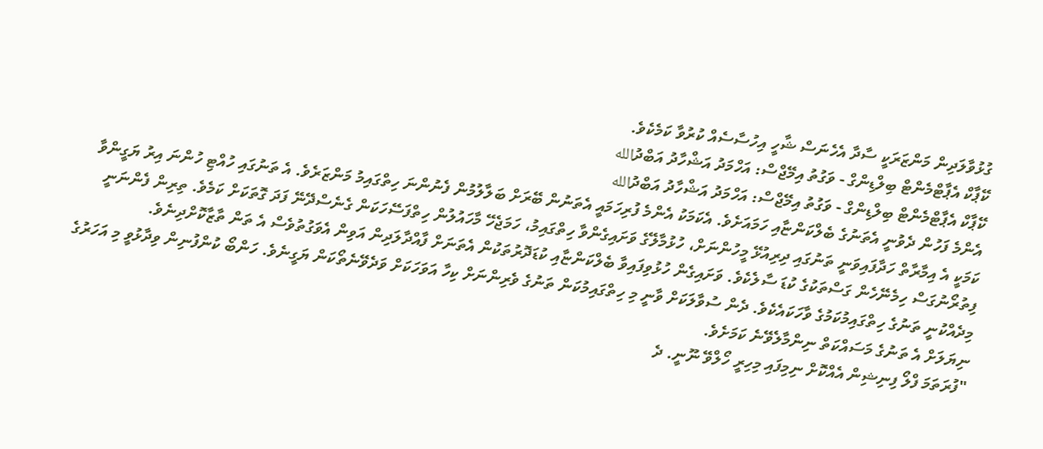ގުޅުވާލަދިން މަންޒަރަކީ ސާދާ އެހެނަސް ޝާހީ އިހުސާސެއް ކުރުވާ ކަމެކެވެ.
ކޭޕާކް އެޕާޓްމެންޓް ބިލްޑިންގް - ވަގުތު އިމޭޖްސް: އަހްމަދު އަޝްހާދު އަބްދުالله
ކޭޕާކް އެޕާޓްމެންޓް ބިލްޑިންގް - ވަގުތު އިމޭޖްސް: އަހްމަދު އަޝްހާދު އަބްދުالله
އެންމެ ފަހުން ދެވުނީ އެތަނުގެ ބެލްކަންޏާއި ހަމައަށެވެ. އެކަމަކު އެންމެ ފުރިހަމައީ އެތަނުން ބޭރަށް ބަލާލުމުން ފެނުންނަ ހިތްގައިމު މަންޒަރެވެ. އެ ތަނުގައި ހުއްޓި ހުންނަ އިރު ޔަގީންވާ ކަމަކީ އެ އިމާރާތް ހަދާފައިވަނީ ތަނުގައި ދިރިއުޅޭ މީހުންނަށް، ހުޅުމާލޭގެ ވަށައިގެންވާ ހިތްގައިމު، ހަމަޖެހޭ މާހައުލުން ހިތްފަސޭހަކަން ގެނެސްދޭނޭ ފަދަ ގޮތަކަށް ކަމެވެ. ތިރިން ފެންނަނީ ފިތުރޯނުގަސް ހިމެނޭހެން ގަސްތަކުގެ ކުޑަ ސާލެކެވެ. ވަށައިގެން ހުޅުވިފައިވާ ބެލްކަންޏާއި ކުޑަދޮރުތަކުން އެތަނަށް ފާއްދާލަދިން އަވިން އެވަގުތުވެސް އެ ތަން ތާޒާކޮށްދިނެވެ.
މިދެއްކުނީ ތަނުގެ ހިތްގައިމުކަމުގެ ވާހަކައެކެވެ. ދެން ސުވާލަކަށް ވާނީ މި ހިތްގައިމުކަން ތަނުގެ ވެރިންނަށް ކިހާ އަވަހަކަށް ވަދެވޭނެތޯކަން ޔަގީނެވެ. ހަންބޯ ކުންފުނިން ވިދާޅުވީ މި އަހަރުގެ ނިޔަލަށް އެ ތަނުގެ މަސައްކަތް ނިންމާލެވޭނެ ކަމަށެވެ.
"ފުރަތަމަ ފްލޯ ފިނިޝިން އެއްކޮށް ނިމިފައި މިހިރީ ހޯލްވޭ ނޫނީ. ދެ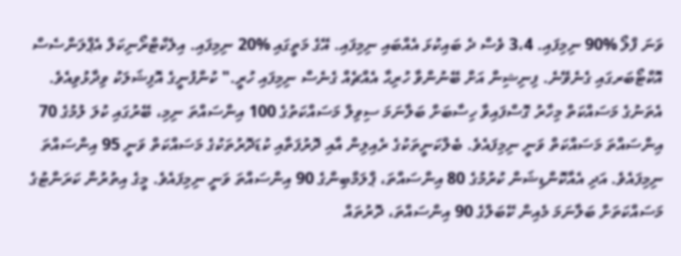ވަނަ ފްލޯ %90 ނިމިފައި. 3،4 ވެސް ދެ ބައިކުޅަ އެއްބައި ނިމިފައި. އޭގެ މަތީގައި %20 ނިމިފައި. އިލެކްޓްރޯނިކަލް އެޕްލަންސެސް އޮކްޓޯބަރގައި ގެނެވޭނެ. ފިނިޝިން އަށް ބޭނުންވާ ހުރިޙާ އެއްޗެއް ގެނެސް ނިމިފައި ހުރީ." ކުންފުނީގެ އޮފިޝަލަކު ވިދާޅުވިއެވެ.
އެތަނުގެ މަސައްކަތް މިހާރު ގޮސްފައިވާ ހިސާބަށް ބަލާނަމަ ސިވިލް މަސައްކަތުގެ 100 އިންސައްތަ ނިމި، ބޭރުގައި ކުލަ ލުމުގެ 70 އިންސައްތަ މަސައްކަތް ވަނީ ނިމިފައެވެ. ބެލްކަނީތަކުގެ ރެއިލިން އާއި ދޮރުފަތާއި ކުޑަދޮރުތަކުގެ މަސައްކަތް ވަނީ 95 އިންސައްތަ ނިމިފައެވެ. އަދި އެއާކޮންޑިޝަން ކުރުމުގެ 80 އިންސައްތަ، ޕްލަމްބިންގެ 90 އިންސައްތަ ވަނީ ނިމިފައެވެ. މީގެ އިތުރުން ކަރަންޓުގެ މަސައްކަތަށް ބަލާނަމަ މެއިން ކޭބަލްގެ 90 އިންސައްތަ، ދޮރުތައް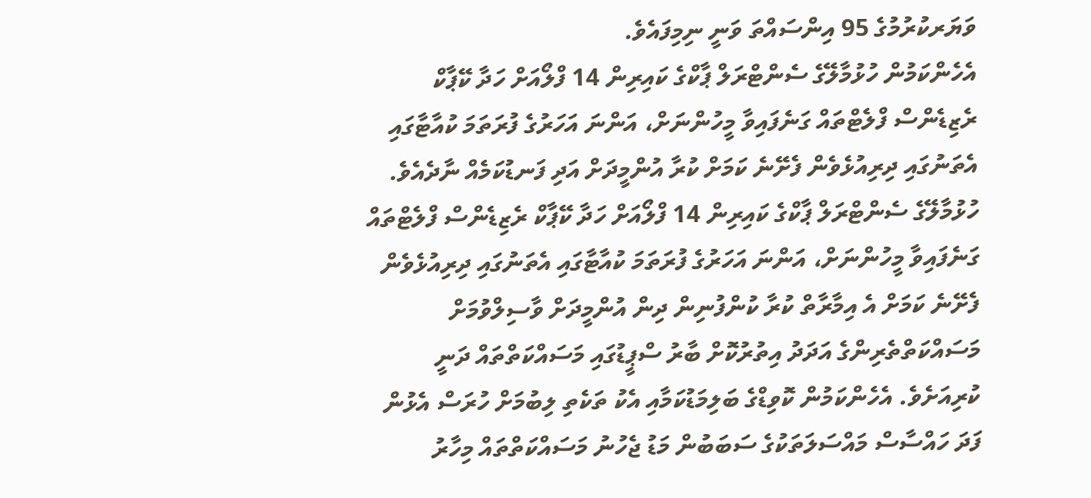ވަޔަރކުރުމުގެ 95 އިންސައްތަ ވަނީ ނިމިފައެވެ.
އެހެންކަމުން ހުޅުމާލޭގެ ސެންޓްރަލް ޕާކްގެ ކައިރިން 14 ފްލޯއަށް ހަދާ ކޭޕާކް ރެޒިޑެންސް ފްލެޓްތައް ގަނެފައިވާ މީހުންނަށް، އަންނަ އަހަރުގެ ފުރަތަމަ ކުއާޓާގައި އެތަނުގައި ދިރިއުޅެވެން ފެށޭނެ ކަމަށް ކުރާ އުންމީދަށް އަދި ފަނޑުކަމެއް ނާދެއެވެ. ހުޅުމާލޭގެ ސެންޓްރަލް ޕާކްގެ ކައިރިން 14 ފްލޯއަށް ހަދާ ކޭޕާކް ރެޒިޑެންސް ފްލެޓްތައް ގަނެފައިވާ މީހުންނަށް، އަންނަ އަހަރުގެ ފުރަތަމަ ކުއާޓާގައި އެތަނުގައި ދިރިއުޅެވެން ފެށޭނެ ކަމަށް އެ އިމާރާތް ކުރާ ކުންފުނިން ދިން އުންމީދަށް ވާސިލްވުމަށް މަސައްކަތްތެރިންގެ އަދަދު އިތުރުކޮށް ބާރު ސްޕީޑުގައި މަސައްކަތްތައް ދަނީ ކުރިއަށެވެ. އެހެންކަމުން ކޮވިޑްގެ ބަލިމަޑުކަމާއި އެކު ތަކެތި ލިބުމަށް ހުރަސް އެޅުން ފަދަ ހައްސާސް މައްސަލަތަކުގެ ސަބަބުން މަޑު ޖެހުނު މަސައްކަތްތައް މިހާރު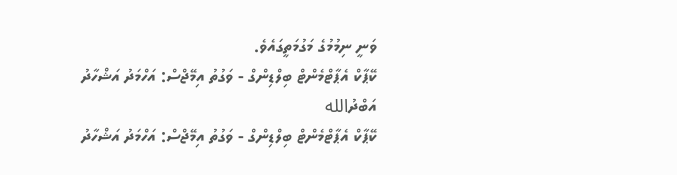ވަނީ ނިމުމުގެ މަގުމަތީގައެވެ.
ކޭޕާކް އެޕާޓްމެންޓް ބިލްޑިންގް - ވަގުތު އިމޭޖްސް: އަހްމަދު އަޝްހާދު އަބްދުالله
ކޭޕާކް އެޕާޓްމެންޓް ބިލްޑިންގް - ވަގުތު އިމޭޖްސް: އަހްމަދު އަޝްހާދު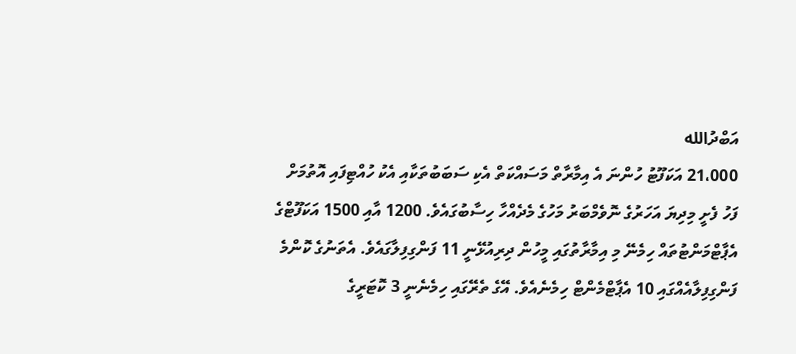އަބްދުالله
21،000 އަކަފޫޓު ހުންނަ އެ އިމާރާތް މަސައްކަތް އެކި ސަބަބުތަކާއި އެކު ހުއްޓިފައި އޮތުމަށް ފަހު ފެށީ މިދިޔަ އަހަރުގެ ނޮވެމްބަރު މަހުގެ މެދެއްހާ ހިސާބުގައެވެ. 1200 އާއި 1500 އަކަފޫޓްގެ އެޕާޓްމަންޓުތައް ހިމެނޭ މި އިމާރާތުގައި މީހުން ދިރިއުޅޭނީ 11 ފަންގިފިލާގައެވެ. އެތަނުގެ ކޮންމެ ފަންގިފިލާއެއްގައި 10 އެޕާޓްމެންޓް ހިމެނެއެވެ. އޭގެ ތެރޭގައި ހިމެނެނީ 3 ކޮޓަރީގެ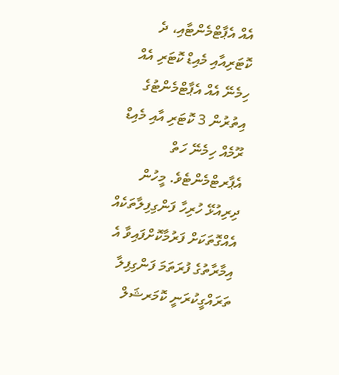އެއް އެޕާޓްމެންޓާއި، ދެ ކޮޓަރިއާއި މެއިޑް ކޮޓަރި އެއް ހިމެނޭ އެއް އެޕާޓްމެންޓުގެ އިތުރުން 3 ކޮޓަރި އާއި މެއިޑް ރޫމެއް ހިމެނޭ ހަތް އެޕާރޓްމެންޓެވެ. މީހުން ދިރިއުޅޭ ހުރިހާ ފަންގިފިލާތަކެއް އެއްގޮތަކަށް ފަރުމާކޮށްފައިވާ އެ އިމާރާތުގެ ފުރަތަމަ ފަންގިފިލާ ތަރައްގީކުރަނީ ކޮމަރޝަލް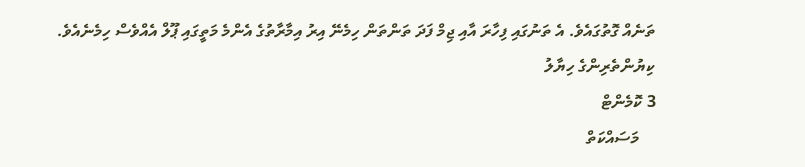ތަނެއް ގޮތުގައެވެ. އެ ތަނުގައި ފިހާރަ އާއި ޖިމް ފަދަ ތަންތަން ހިމެނޭ އިރު އިމާރާތުގެ އެންމެ މަތީގައި ޕޫލް އެއްވެސް ހިމެނެއެވެ.
ކިޔުންތެރިންގެ ހިޔާލު
3 ކޮމެންޓް
    މަސައްކަތް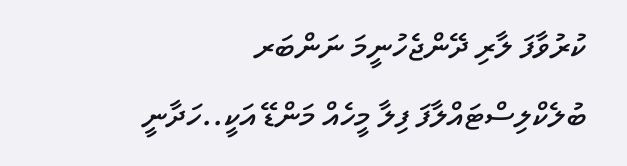ކުރުވާފަ ލާރި ދޭންޖެހުނީމަ ނަންބަރ ބުލެކްލިސްޓައްލާފަ ފިލާ މީހެއް މަންޑޭ އަކީ..ހަދާނީ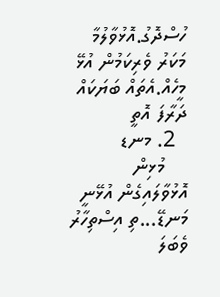ހުސްދޮގު.އޮޅުވާލުމާ މަކަރު ވެރިކަމުން އުޅޭ މީހެއް.އެތައް ބަޔަކައް ދަރާފަ އޮތީ
  2. މނޑ
    މުޅިން އޮޅުވާލައިގެން އުޅޭނީ މަނޑޭ...ތި އިސްތިހާރު ވެބަލަ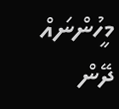މީހުންނައް ދޭން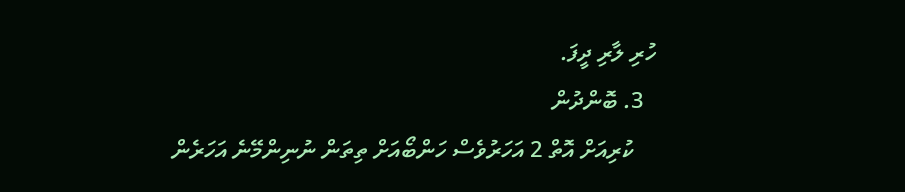ހުރި ލާރި ދީފަ.
  3. ބޮންދުން
    ކުރިއަށް އޮތް 2 އަހަރުވެސް ހަންބޯއަށް ތިތަން ނުނިންމޭނެ އަހަރެން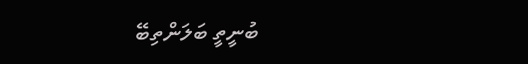ބުނީތީ ބަލަންތިބޭ